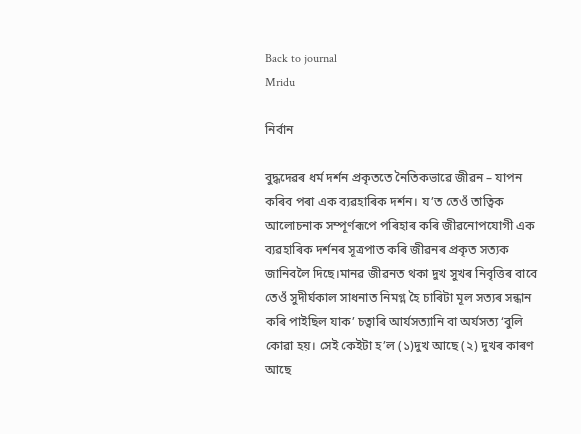Back to journal
Mridu

নিৰ্বান

বুদ্ধদেৱৰ ধৰ্ম দৰ্শন প্ৰকৃততে নৈতিকভাৱে জীৱন – যাপন কৰিব পৰা এক ব্যৱহাৰিক দৰ্শন। য’ত তেওঁ তাত্বিক আলোচনাক সম্পূৰ্ণৰূপে পৰিহাৰ কৰি জীৱনোপযোগী এক ব্যৱহাৰিক দৰ্শনৰ সূত্ৰপাত কৰি জীৱনৰ প্ৰকৃত সত্যক জানিবলৈ দিছে।মানৱ জীৱনত থকা দুখ সুখৰ নিবৃত্তিৰ বাবে তেওঁ সুদীৰ্ঘকাল সাধনাত নিমগ্ন হৈ চাৰিটা মূল সত্যৰ সন্ধান কৰি পাইছিল যাক’ চত্বাৰি আৰ্যসত্যানি বা অৰ্যসত্য ‘বুলি কোৱা হয়। সেই কেইটা হ’ল (১)দুখ আছে (২) দুখৰ কাৰণ আছে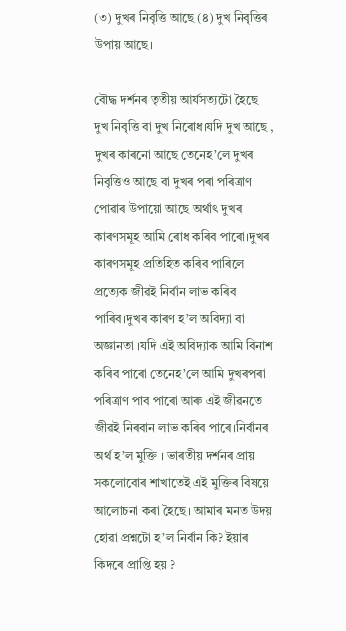(৩) দুখৰ নিবৃত্তি আছে (৪) দুখ নিবৃত্তিৰ উপায় আছে।

বৌদ্ধ দৰ্শনৰ তৃতীয় আৰ্যসত্যটো হৈছে দুখ নিবৃত্তি বা দুখ নিৰোধ।যদি দুখ আছে , দুখৰ কাৰনো আছে তেনেহ’লে দুখৰ নিবৃত্তিও আছে বা দুখৰ পৰা পৰিত্ৰাণ পোৱাৰ উপায়ো আছে অৰ্থাৎ দুখৰ কাৰণসমূহ আমি ৰোধ কৰিব পাৰো।দুখৰ কাৰণসমূহ প্ৰতিহিত কৰিব পাৰিলে প্ৰত্যেক জীৱই নিৰ্বান লাভ কৰিব পাৰিব।দুখৰ কাৰণ হ’ল অবিদ্যা বা অজ্ঞানতা ।যদি এই অবিদ্যাক আমি বিনাশ কৰিব পাৰো তেনেহ’লে আমি দুখৰপৰা পৰিত্ৰাণ পাব পাৰো আৰু এই জীৱনতে জীৱই নিৰবান লাভ কৰিব পাৰে।নিৰ্বানৰ অৰ্থ হ’ল মুক্তি । ভাৰতীয় দৰ্শনৰ প্ৰায় সকলোবোৰ শাখাতেই এই মুক্তিৰ বিষয়ে আলোচনা কৰা হৈছে। আমাৰ মনত উদয় হোৱা প্ৰশ্নটো হ’ল নিৰ্বান কি? ইয়াৰ কিদৰে প্ৰাপ্তি হয় ?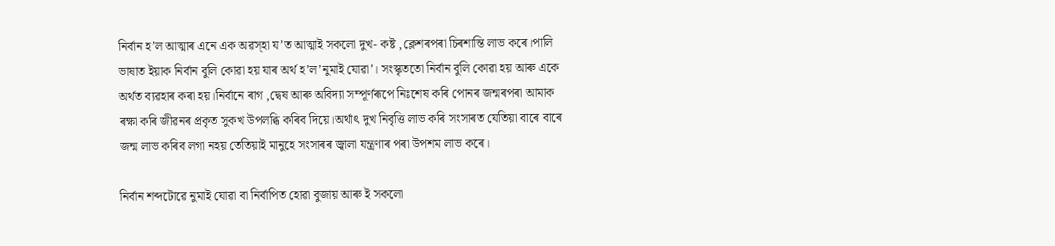নিৰ্বান হ’ল আত্মাৰ এনে এক অৱস্হা য’ত আত্মাই সকলো দুখ- কষ্ট ,ক্লেশৰপৰা চিৰশান্তি লাভ কৰে।পালি ভাষাত ইয়াক নিৰ্বান বুলি কোৱা হয় যাৰ অৰ্থ হ’ল’নুমাই যোৱা’। সংস্কৃততো নিৰ্বান বুলি কোৱা হয় আৰু একে অৰ্থত ব্যৱহাৰ কৰা হয়।নিৰ্বানে ৰাগ ,দ্বেষ আৰু অবিদ্যা সম্পূৰ্ণৰূপে নিঃশেষ কৰি পোনৰ জন্মৰপৰা আমাক ৰক্ষা কৰি জীৱনৰ প্ৰকৃত সুকখ উপলব্ধি কৰিব দিয়ে।অৰ্থাৎ দুখ নিবৃত্তি লাভ কৰি সংসাৰত যেতিয়া বাৰে বাৰে জন্ম লাভ কৰিব লগা নহয় তেতিয়াই মানুহে সংসাৰৰ জ্বালা যন্ত্ৰণাৰ পৰা উপশম লাভ কৰে।

নিৰ্বান শব্দটোৱে নুমাই যোৱা বা নিৰ্বাপিত হোৱা বুজায় আৰু ই সকলো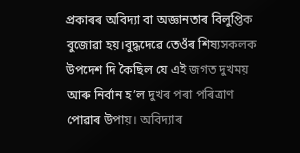প্ৰকাৰৰ অবিদ্যা বা অজ্ঞানতাৰ বিলুপ্তিক বুজোৱা হয়।বুদ্ধদেৱে তেওঁৰ শিষ্যসকলক উপদেশ দি কৈছিল যে এই জগত দুখময় আৰু নিৰ্বান হ’ল দুখৰ পৰা পৰিত্ৰাণ পোৱাৰ উপায়। অবিদ্যাৰ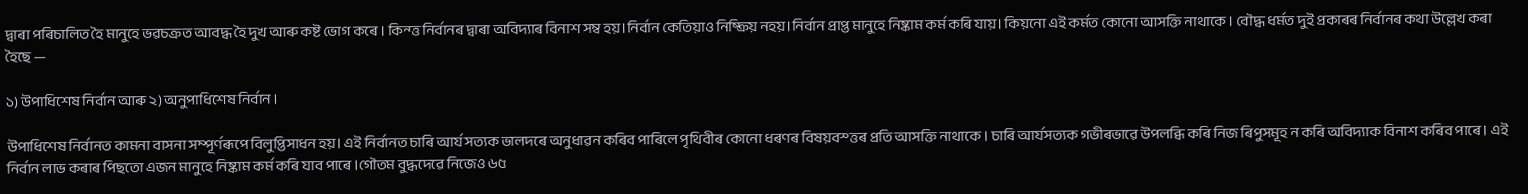দ্বাৰা পৰিচালিত হৈ মানুহে ভৱচক্ৰত আবদ্ধ হৈ দুখ আৰু কষ্ট ভোগ কৰে । কিন্ত্ত নিৰ্বানৰ দ্বাৰা অবিদ্যাৰ বিনাশ সম্ব হয়।নিৰ্বান কেতিয়াও নিষ্ক্ৰিয় নহয়।নিৰ্বান প্ৰাপ্ত মানুহে নিষ্কাম কৰ্ম কৰি যায়। কিয়নো এই কৰ্মত কোনো আসক্তি নাথাকে । বৌদ্ধ ধৰ্মত দুই প্ৰকাৰৰ নিৰ্বানৰ কথা উল্লেখ কৰা হৈছে —

১) উপাধিশেষ নিৰ্বান আৰু ২) অনুপাধিশেষ নিৰ্বান ।

উপাধিশেষ নিৰ্বানত কামনা বাসনা সম্পূৰ্ণৰূপে বিলুপ্তিসাধন হয়। এই নিৰ্বানত চাৰি আৰ্য সত্যক ভালদৰে অনুধাৱন কৰিব পাৰিলে পৃথিবীৰ কোনো ধৰণৰ বিষয়বস্ত্তৰ প্ৰতি আসক্তি নাথাকে । চাৰি আৰ্যসত্যক গভীৰভাৱে উপলব্ধি কৰি নিজ ৰিপুসমূহ ন কৰি অবিদ্যাক বিনাশ কৰিব পাৰে। এই নিৰ্বান লাভ কৰাৰ পিছতো এজন মানুহে নিষ্কাম কৰ্ম কৰি যাব পাৰে ।গৌতম বুদ্ধদেৱে নিজেও ৬৫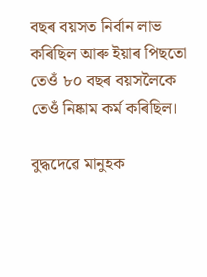বছৰ বয়সত নিৰ্বান লাভ কৰিছিল আৰু ইয়াৰ পিছতো তেওঁ ৮০ বছৰ বয়সলৈকে তেওঁ নিষ্কাম কৰ্ম কৰিছিল।

বুদ্ধদেৱে মানুহক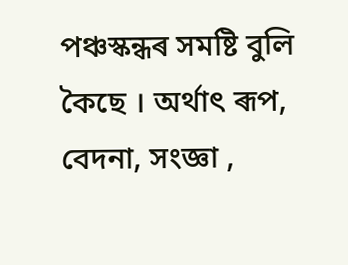প‍ঞ্চস্কন্ধৰ সমষ্টি বুলি কৈছে । অৰ্থাৎ ৰূপ, বেদনা, সংজ্ঞা ,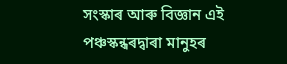সংস্কাৰ আৰু বিজ্ঞান এই পঞ্চস্কন্ধৰদ্বাৰা মানুহৰ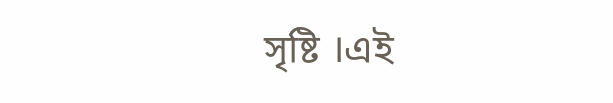সৃষ্টি ।এই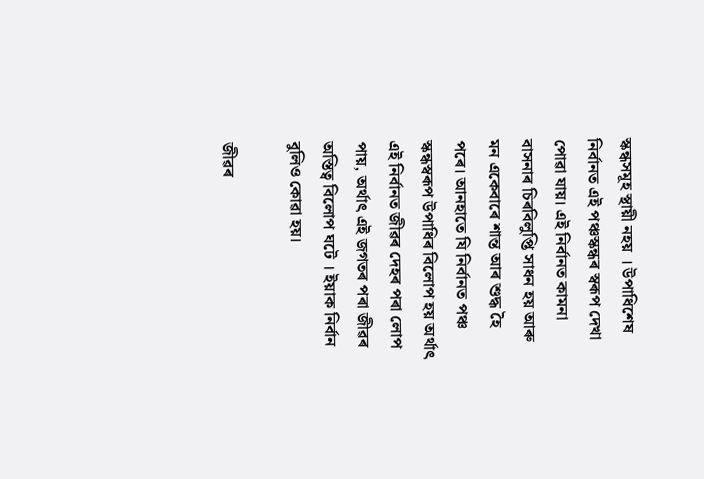স্কন্ধসমূহ স্থায়ী নহয় । উপাধিশেষ নিৰ্বানত এই পঞ্চস্কন্ধৰ স্বৰূপ দেখা পোৱা যায়। এই নিৰ্বানত কামনা বাসনাৰ চিৰবিলুপ্তি সাধন হয় আৰু মন একেবাৰে শান্ত আৰ শুদ্ধ হৈ পৰে। আনহাতে যি নিৰ্বানত পঞ্চ স্কন্ধস্বৰূপ উপাধিৰ বিলোপ হয় অৰ্থাৎ এই নিৰ্বানত জীৱৰ দেহৰ পৰা লোপ পায়, অৰ্থাৎ এই জগতৰ পৰা জীৱৰ অস্তিত্ব বিলোপ ঘটে । ইয়াক নিৰ্বান বুলিও কোৱা হয়।

জীৱৰ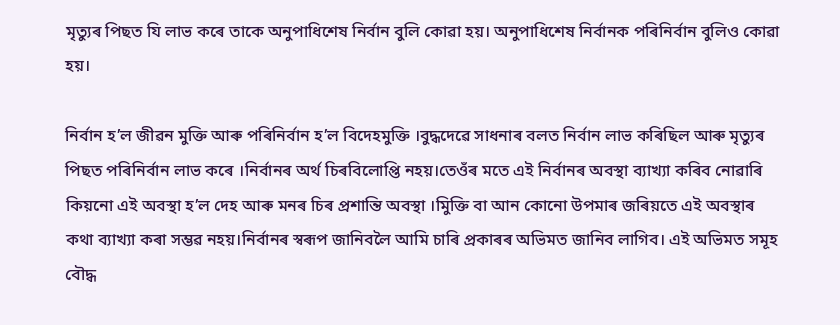মৃত্যুৰ পিছত যি লাভ কৰে তাকে অনুপাধিশেষ নিৰ্বান বুলি কোৱা হয়। অনুপাধিশেষ নিৰ্বানক পৰিনিৰ্বান বুলিও কোৱা হয়।

নিৰ্বান হ’ল জীৱন মুক্তি আৰু পৰিনিৰ্বান হ’ল বিদেহমুক্তি ।বুদ্ধদেৱে সাধনাৰ বলত নিৰ্বান লাভ কৰিছিল আৰু মৃত্যুৰ পিছত পৰিনিৰ্বান লাভ কৰে ।নিৰ্বানৰ অৰ্থ চিৰবিলোপ্তি নহয়।তেওঁৰ মতে এই নিৰ্বানৰ অবস্থা ব্যাখ্যা কৰিব নোৱাৰি কিয়নো এই অবস্থা হ’ল দেহ আৰু মনৰ চিৰ প্ৰশান্তি অবস্থা ।মিুক্তি বা আন কোনো উপমাৰ জৰিয়তে এই অবস্থাৰ কথা ব্যাখ্যা কৰা সম্ভৱ নহয়।নিৰ্বানৰ স্বৰূপ জানিবলৈ আমি চাৰি প্ৰকাৰৰ অভিমত জানিব লাগিব। এই অভিমত সমূহ বৌদ্ধ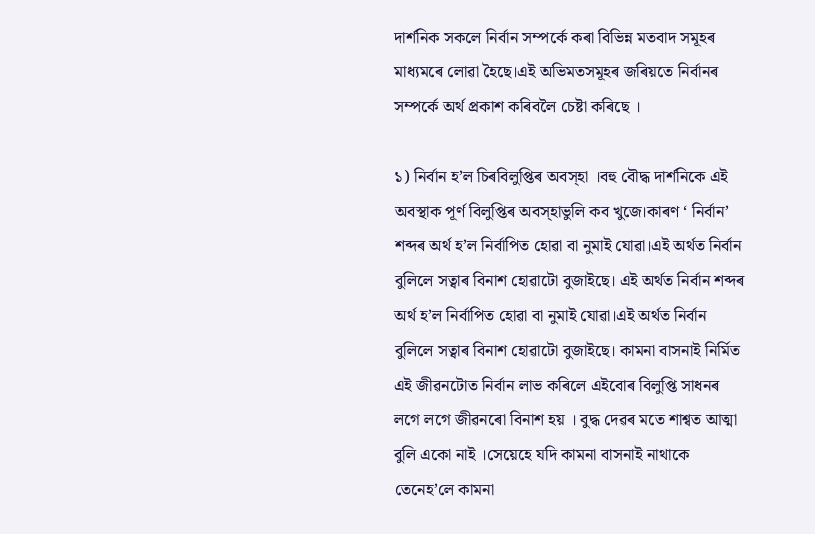দাৰ্শনিক সকলে নিৰ্বান সম্পৰ্কে কৰা বিভিন্ন মতবাদ সমূহৰ মাধ্যমৰে লোৱা হৈছে।এই অভিমতসমূহৰ জৰিয়তে নিৰ্বানৰ সম্পৰ্কে অৰ্থ প্ৰকাশ কৰিবলৈ চেষ্টা কৰিছে ।

১) নিৰ্বান হ’ল চিৰবিলুপ্তিৰ অবস্হা ।বহু বৌদ্ধ দাৰ্শনিকে এই অবস্থাক পূৰ্ণ বিলুপ্তিৰ অবস্হাভুলি কব খুজে।কাৰণ ‘ নিৰ্বান’ শব্দৰ অৰ্থ হ’ল নিৰ্বাপিত হোৱা বা নুমাই যোৱা।এই অৰ্থত নিৰ্বান বুলিলে সত্বাৰ বিনাশ হোৱাটো বুজাইছে। এই অৰ্থত নিৰ্বান শব্দৰ অৰ্থ হ’ল নিৰ্বাপিত হোৱা বা নুমাই যোৱা।এই অৰ্থত নিৰ্বান বুলিলে সত্বাৰ বিনাশ হোৱাটো বুজাইছে। কামনা বাসনাই নিৰ্মিত এই জীৱনটোত নিৰ্বান লাভ কৰিলে এইবোৰ বিলুপ্তি সাধনৰ লগে লগে জীৱনৰো বিনাশ হয় । বুদ্ধ দেৱৰ মতে শাশ্বত আত্মা বুলি একো নাই ।সেয়েহে যদি কামনা বাসনাই নাথাকে তেনেহ’লে কামনা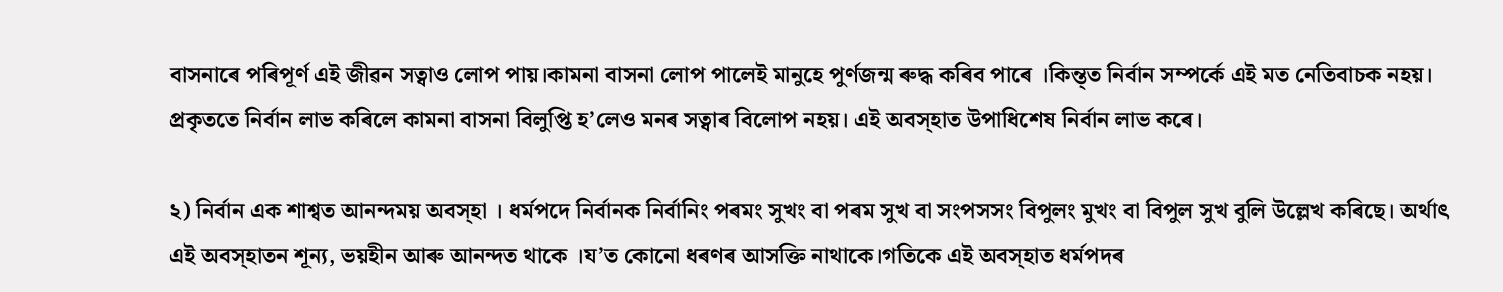বাসনাৰে পৰিপূৰ্ণ এই জীৱন সত্বাও লোপ পায়।কামনা বাসনা লোপ পালেই মানুহে পুৰ্ণজন্ম ৰুদ্ধ কৰিব পাৰে ।কিন্ত্ত নিৰ্বান সম্পৰ্কে এই মত নেতিবাচক নহয়। প্ৰকৃততে নিৰ্বান লাভ কৰিলে কামনা বাসনা বিলুপ্তি হ’লেও মনৰ সত্বাৰ বিলোপ নহয়। এই অবস্হাত উপাধিশেষ নিৰ্বান লাভ কৰে।

২) নিৰ্বান এক শাশ্বত আনন্দময় অবস্হা । ধৰ্মপদে নিৰ্বানক নিৰ্বানিং পৰমং সুখং বা পৰম সুখ বা সংপসসং বিপুলং মুখং বা বিপুল সুখ বুলি উল্লেখ কৰিছে। অৰ্থাৎ এই অবস্হাতন শূন্য, ভয়হীন আৰু আনন্দত থাকে ।য’ত কোনো ধৰণৰ আসক্তি নাথাকে।গতিকে এই অবস্হাত ধৰ্মপদৰ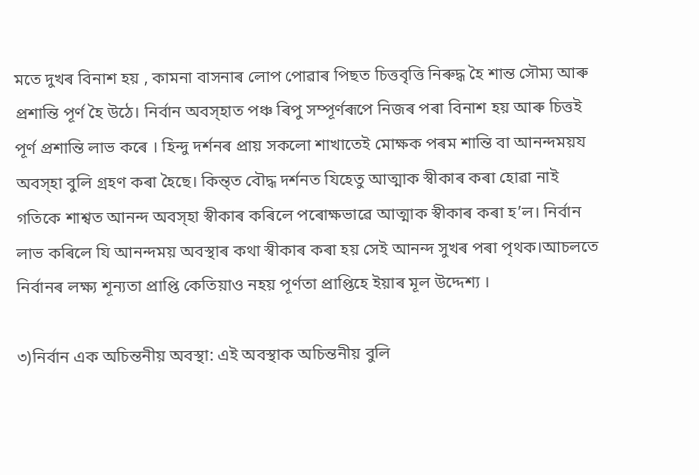মতে দুখৰ বিনাশ হয় , কামনা বাসনাৰ লোপ পোৱাৰ পিছত চিত্তবৃত্তি নিৰুদ্ধ হৈ শান্ত সৌম্য আৰু প্ৰশান্তি পূৰ্ণ হৈ উঠে। নিৰ্বান অবস্হাত পঞ্চ ৰিপু সম্পূৰ্ণৰূপে নিজৰ পৰা বিনাশ হয় আৰু চিত্তই পূৰ্ণ প্ৰশান্তি লাভ কৰে । হিন্দু দৰ্শনৰ প্ৰায় সকলো শাখাতেই মোক্ষক পৰম শান্তি বা আনন্দময়য অবস্হা বুলি গ্ৰহণ কৰা হৈছে। কিন্ত্ত বৌদ্ধ দৰ্শনত যিহেতু আত্মাক স্বীকাৰ কৰা হোৱা নাই গতিকে শাশ্বত আনন্দ অবস্হা স্বীকাৰ কৰিলে পৰোক্ষভাৱে আত্মাক স্বীকাৰ কৰা হ’ল। নিৰ্বান লাভ কৰিলে যি আনন্দময় অবস্থাৰ কথা স্বীকাৰ কৰা হয় সেই আনন্দ সুখৰ পৰা পৃথক।আচলতে নিৰ্বানৰ লক্ষ্য শূন্যতা প্ৰাপ্তি কেতিয়াও নহয় পূৰ্ণতা প্ৰাপ্তিহে ইয়াৰ মূল উদ্দেশ্য ।

৩)নিৰ্বান এক অচিন্তনীয় অবস্থা: এই অবস্থাক অচিন্তনীয় বুলি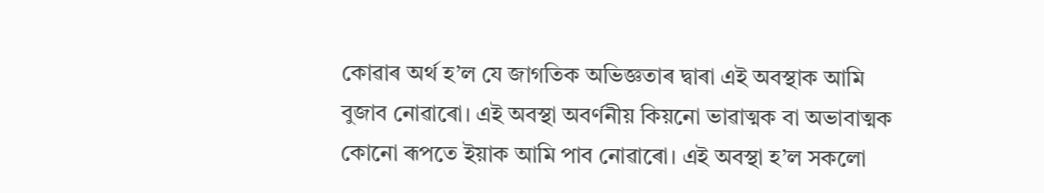কোৱাৰ অৰ্থ হ’ল যে জাগতিক অভিজ্ঞতাৰ দ্বাৰা এই অবস্থাক আমি বুজাব নোৱাৰো। এই অবস্থা অবৰ্ণনীয় কিয়নো ভাৱাত্মক বা অভাবাত্মক কোনো ৰূপতে ইয়াক আমি পাব নোৱাৰো। এই অবস্থা হ’ল সকলো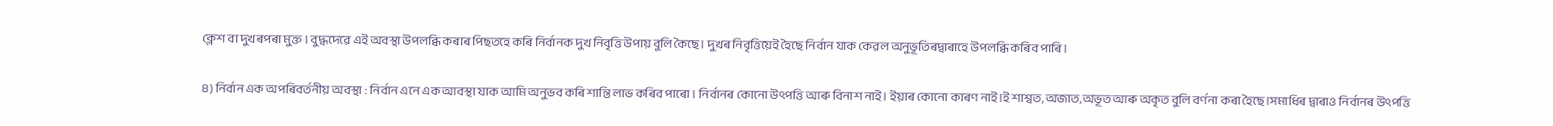ক্লেশ বা দুখৰপৰা মুক্ত । বুদ্ধদেৱে এই অবস্থা উপলব্ধি কৰাৰ পিছতহে কৰি নিৰ্বানক দুখ নিবৃত্তি উপায় বুলি কৈছে। দুখৰ নিবৃত্তিয়েই হৈছে নিৰ্বান যাক কেৱল অনুভূতিৰদ্বাৰাহে উপলব্ধি কৰিব পাৰি।

৪) নিৰ্বান এক অপৰিবৰ্তনীয় অবস্থা : নিৰ্বান এনে এক আবস্থা যাক আমি অনুভব কৰি শান্তি লাভ কৰিব পাৰো। নিৰ্বানৰ কোনো উৎপত্তি আৰু বিনাশ নাই। ইয়াৰ কোনো কাৰণ নাই।ই শাশ্বত,অজাত,অভূত আৰু অকৃত বুলি বৰ্ণনা কৰা হৈছে।সমাধিৰ দ্বাৰাও নিৰ্বানৰ উৎপত্তি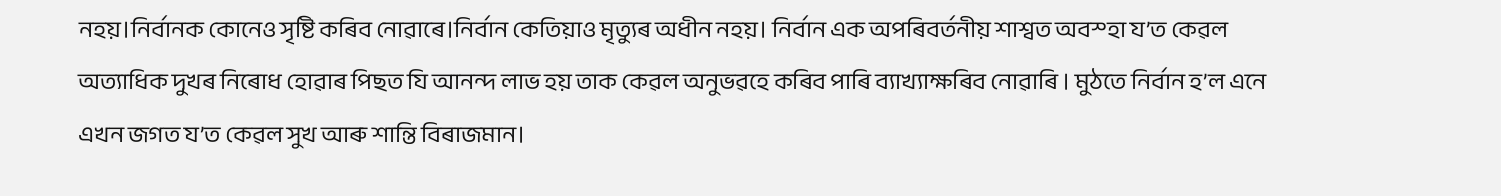নহয়।নিৰ্বানক কোনেও সৃষ্টি কৰিব নোৱাৰে।নিৰ্বান কেতিয়াও মৃত্যুৰ অধীন নহয়। নিৰ্বান এক অপৰিবৰ্তনীয় শাশ্বত অবস্হা য’ত কেৱল অত্যাধিক দুখৰ নিৰোধ হোৱাৰ পিছত যি আনন্দ লাভ হয় তাক কেৱল অনুভৱহে কৰিব পাৰি ব্যাখ্যাক্ষৰিব নোৱাৰি । মুঠতে নিৰ্বান হ’ল এনে এখন জগত য’ত কেৱল সুখ আৰু শান্তি বিৰাজমান।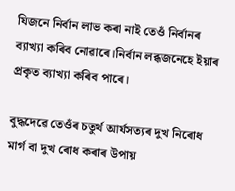যিজনে নিৰ্বান লাভ কৰা নাই তেওঁ নিৰ্বানৰ ব্যাখ্যা কৰিব নোৱাৰে।নিৰ্বান লব্ধজনেহে ইয়াৰ প্ৰকৃত ব্যাখ্যা কৰিব পাৰে।

বুদ্ধদেৱে তেওঁৰ চতুৰ্থ আৰ্যসত্যৰ দুখ নিৰোধ মাৰ্গ বা দুখ ৰোধ কৰাৰ উপায়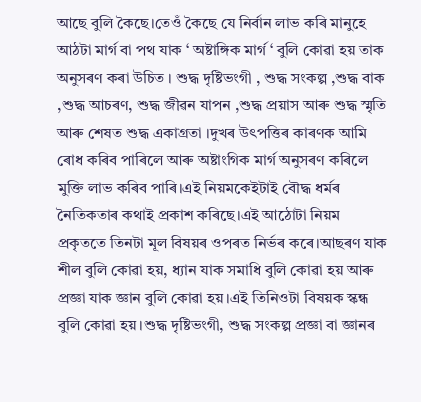আছে বুলি কৈছে।তেওঁ কৈছে যে নিৰ্বান লাভ কৰি মানুহে আঠটা মাৰ্গ বা পথ যাক ‘ অষ্টাঙ্গিক মাৰ্গ ‘ বুলি কোৱা হয় তাক অনুসৰণ কৰা উচিত । শুদ্ধ দৃষ্টিভংগী , শুদ্ধ সংকল্প ,শুদ্ধ বাক ,শুদ্ধ আচৰণ, শুদ্ধ জীৱন যাপন ,শুদ্ধ প্ৰয়াস আৰু শুদ্ধ স্মৃতি আৰু শেষত শুদ্ধ একাগ্ৰতা ।দুখৰ উৎপত্তিৰ কাৰণক আমি ৰোধ কৰিব পাৰিলে আৰু অষ্টাংগিক মাৰ্গ অনুসৰণ কৰিলে মুক্তি লাভ কৰিব পাৰি।এই নিয়মকেইটাই বৌদ্ধ ধৰ্মৰ নৈতিকতাৰ কথাই প্ৰকাশ কৰিছে।এই আঠোটা নিয়ম প্ৰকৃততে তিনটা মূল বিষয়ৰ ওপৰত নিৰ্ভৰ কৰে।আছৰণ যাক শীল বুলি কোৱা হয়, ধ্যান যাক সমাধি বুলি কোৱা হয় আৰু প্ৰজ্ঞা যাক জ্ঞান বুলি কোৱা হয়।এই তিনিওটা বিষয়ক স্কন্ধ বুলি কোৱা হয়।শুদ্ধ দৃষ্টিভংগী, শুদ্ধ সংকল্প প্ৰজ্ঞা বা জ্ঞানৰ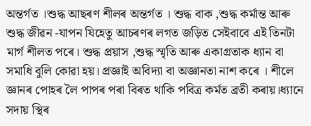অন্তৰ্গত ।শুদ্ধ আছৰণ শীলৰ অন্তৰ্গত । শুদ্ধ বাক ,শুদ্ধ কৰ্মান্ত আৰু শুদ্ধ জীৱন -যাপন যিহেতু আচৰণৰ লগত জড়িত সেইবাবে এই তিনটা মাৰ্গ শীলত পৰে। শুদ্ধ প্ৰয়াস ,শুদ্ধ স্মৃতি আৰু একাগ্ৰতাক ধ্যান বা সমাধি বুলি কোৱা হয়। প্ৰজ্ঞাই অবিদ্যা বা অজ্ঞানতা নাশ কৰে । শীলে জ্ঞানৰ পোহৰ লৈ পাপৰ পৰা বিৰত থাকি পবিত্ৰ কৰ্মত ব্ৰতী কৰায়।ধ্যানে সদায় স্থিৰ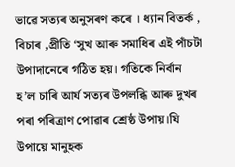ভাৱে সত্যৰ অনুসৰণ কৰে । ধ্যান বিতৰ্ক , বিচাৰ ,প্ৰীতি ‘সুখ আৰু সমাধিৰ এই পাঁচটা উপাদানেৰে গঠিত হয়। গতিকে নিৰ্বান হ’ল চাৰি আৰ্য সত্যৰ উপলব্ধি আৰু দুখৰ পৰা পৰিত্ৰাণ পোৱাৰ শ্ৰেষ্ঠ উপায়।যি উপায়ে মানুহক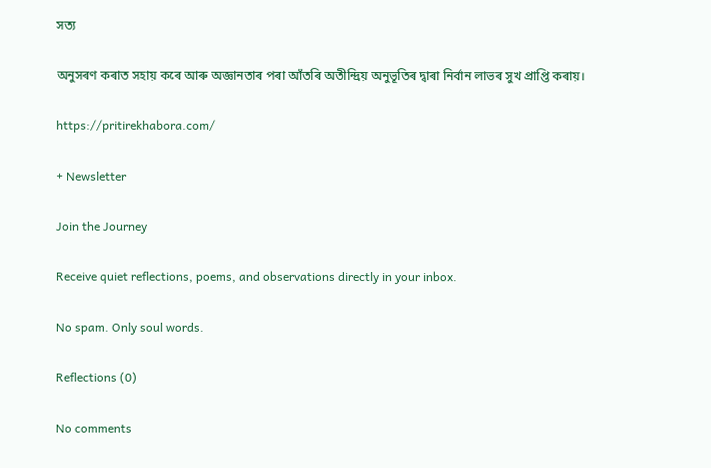সত্য

অনুসৰণ কৰাত সহায় কৰে আৰু অজ্ঞানতাৰ পৰা আঁতৰি অতীন্দ্ৰিয় অনুভূতিৰ দ্বাৰা নিৰ্বান লাভৰ সুখ প্ৰাপ্তি কৰায়।

https://pritirekhabora.com/

+ Newsletter

Join the Journey

Receive quiet reflections, poems, and observations directly in your inbox.

No spam. Only soul words.

Reflections (0)

No comments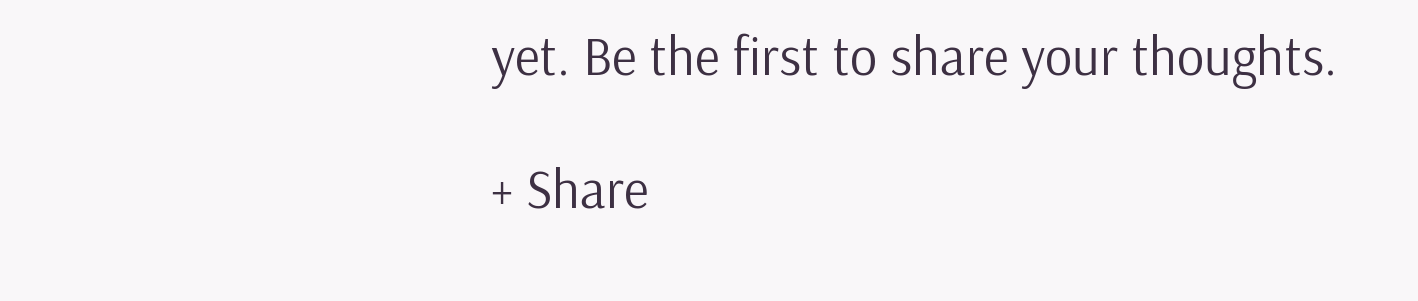yet. Be the first to share your thoughts.

+ Share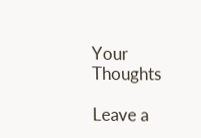Your Thoughts

Leave a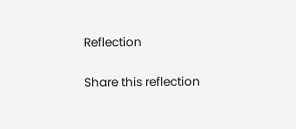Reflection

Share this reflection